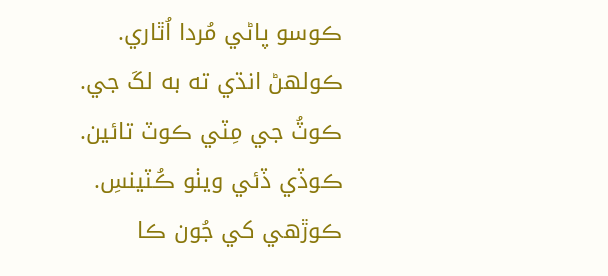ڪوسو پاڻي مُردا اُٿاري.
ڪولهڻ انڌي ته به لکَ جي.
ڪوٽُ جي مِٽي ڪوٽ تائين.
ڪوڏي ڏئي ويٺو ڪُٽينسِ.
ڪوڙهي کي جُون ڪا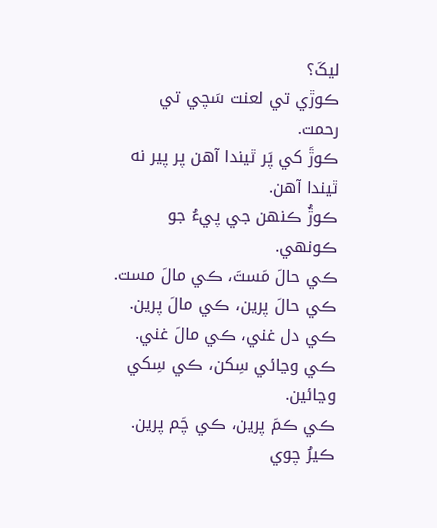ليکَ؟
ڪوڙي تي لعنت سَچي تي رحمت.
ڪوڙَ کي پَر ٿيندا آهن پر پير نه ٿيندا آهن.
ڪوڙُ ڪنهن جي پيءُ جو ڪونهي.
ڪي حالَ مَستَ، ڪي مالَ مست.
ڪي حالَ پرين، ڪي مالَ پرين.
ڪي دل غني، ڪي مالَ غني.
ڪي وڃائي سِکن، ڪي سِکي وڃائين.
ڪي ڪمَ پرين، ڪي چَم پرين.
ڪيرُ چوي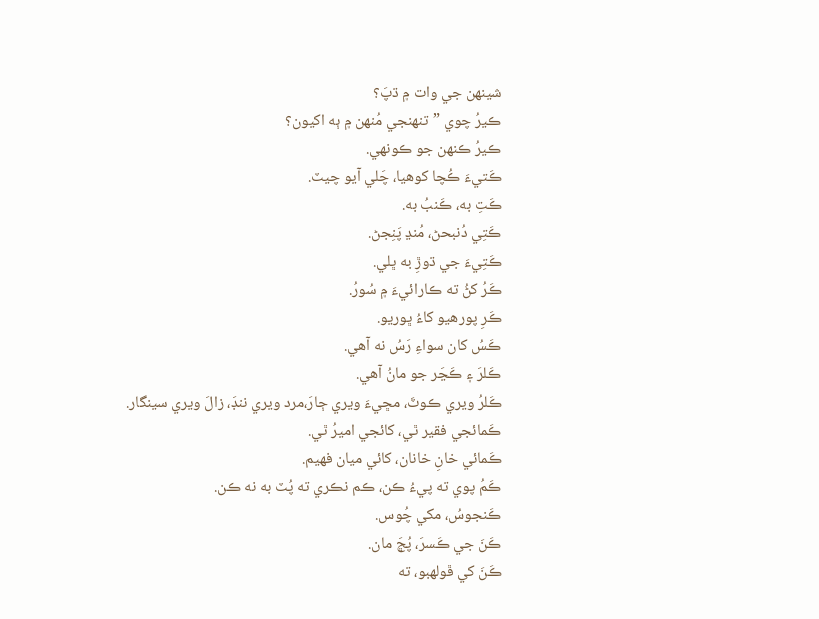شينهن جي وات ۾ ڌپَ؟
ڪيرُ چوي ”تنهنجي مُنهن ۾ ٻه اکيون؟
ڪيرُ ڪنهن جو ڪونهي.
ڪَتيءَ ڪُچا کوهيا، چَلي آيو چيٽ.
ڪَتِ به، ڪَنبُ به.
ڪَتِي دُنبحڻ، مُنڍ پَنِجڻ.
ڪَتِيءَ جي ڌوڙِ به ڀلي.
ڪَرُ کڻُ ته ڪارائيءَ ۾ سُورُ.
ڪَرِ پورهيو کاءُ ڀوريو.
ڪَسُ کان سواءِ رَسُ نه آهي.
ڪَلرَ ۽ ڪَڃَر جو مانُ آهي.
ڪَلرُ ويري ڪوٽَ، مڇيءَ ويري ڄارَ،مرد ويري ننڊَ، زالَ ويري سينگار.
ڪَمائجي فقير ٿي، کائجي اميرُ ٿي.
ڪَمائي خانِ خانان، کائي ميان فهيم.
ڪَمُ پوي ته پيءُ ڪن، ڪم نڪري ته پُٽ به نه ڪن.
ڪَنجوسُ، مکي چُوس.
ڪَنَ جي ڪَسرَ، پُڇَ مان.
ڪَنَ کي ڦولهبو، ته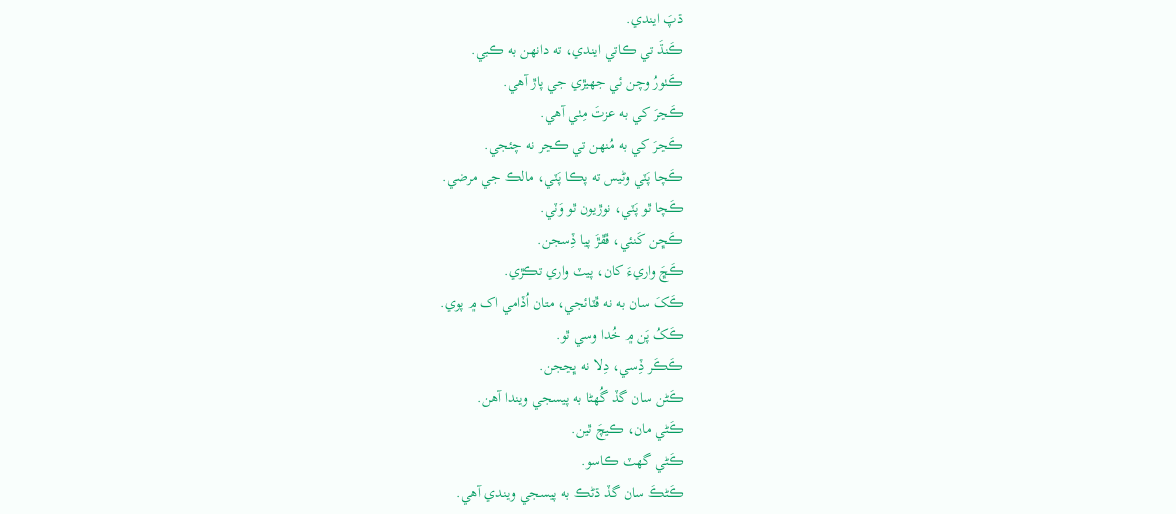ڌپَ ايندي.
ڪَنڌَ تي ڪاتي ايندي، ته دانهن به ڪبي.
ڪَٺورُ وچن ئي جهيڙي جي پاڙ آهي.
ڪَڃرَ کي به عزتَ مِٺي آهي.
ڪَڃرَ کي به مُنهن تي ڪڃر نه چئجي.
ڪَچا پَٽي وڻيس ته پڪا پَٽي، مالڪ جي مرضي.
ڪَچا ٿو پَٽي، نوڙيون ٿو وَٽي.
ڪَڇن کَنئي، ڦڦڙَ پيا ڏِسجن.
ڪَڇَ واريءَ کان، پيٽ واري تڪڙي.
ڪَکَ سان به نه ڦٽائجي، متان اُڏامي اک ۾ پوي.
ڪَکُ پَن ۾ خُدا وسي ٿو.
ڪَڪَر ڏِسي، دِلا نه ڀڃجن.
ڪَڻن سان گڏ گُهڻا به پيسجي ويندا آهن.
ڪَڻي مان، ڪيچَ ٿين.
ڪَڻي گهٽ ڪاسو.
ڪَڻڪَ سان گڏ ڌڻڪ به پيسجي ويندي آهي.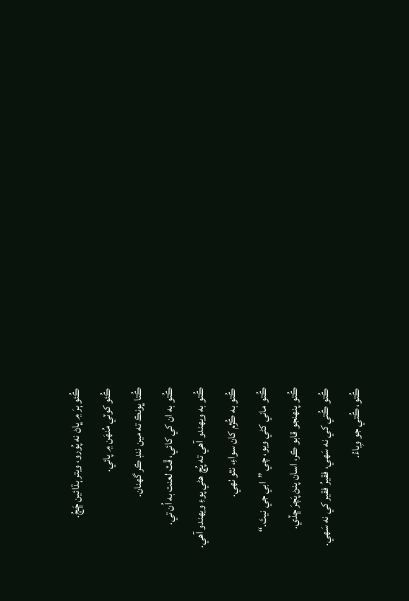ڪُئو ٻرَ ۾ ڀاڻ نه پُورو، ويتر ٻڌائين ڇَڄُ.
ڪُئو کوٽي مُنهَن ۾ پائي.
ڪُتا ڀونڪ ته مين ننڊ ڪر گهنان.
ڪُتو به ان کي کائي، ڦٽ لعنت به اُن تي.
ڪُتو به ويهندو آهي ته پُڇ هڻي پوءِ ويهندو آهي.
ڪُتو به ڪُڙم کان سواءِ، نٿو ٺهي.
ڪُتو ماني کڻي ويو، چي ”ابي جي نيتَ.“
ڪُتو پنهنجو قابو ڪر، اسان پنڻ پَچرَ ڇڏي.
ڪُتو ڪُتي کي نه سَهي، فقيرُ فقير کي نه سَهي.
ڪُتو، ڪُتي جو وِياءُ.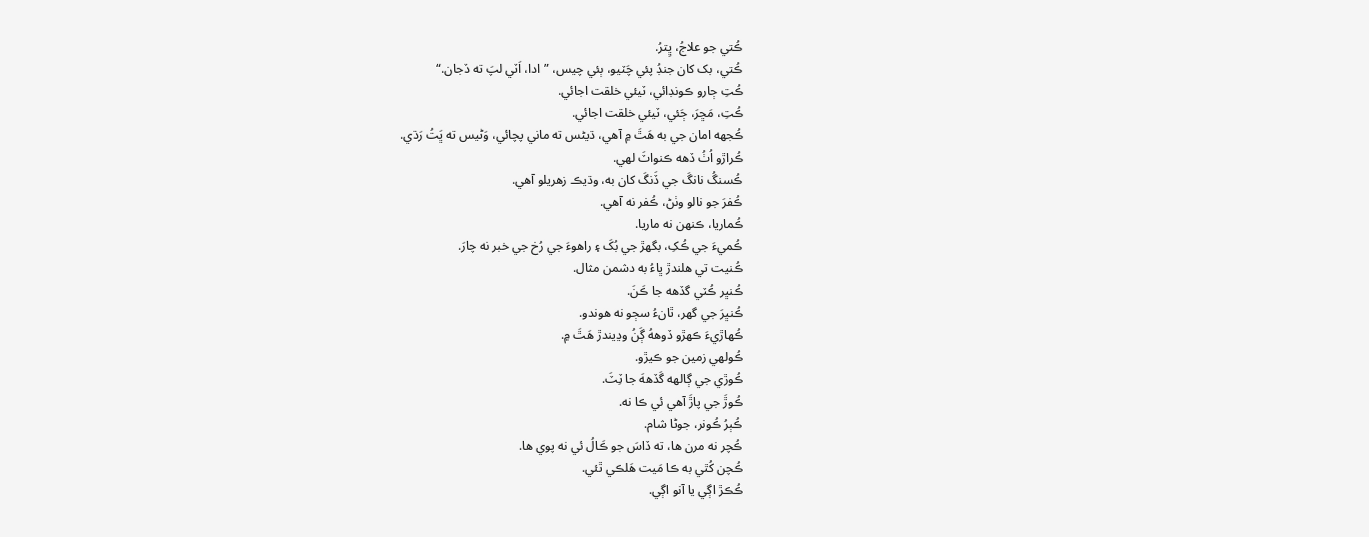ڪُتي جو علاجُ، ڀِترُ.
ڪُتي، بک کان جنڊُ پئي چَٽيو، ٻئي چيس، ”ادا، اَٽي لپَ ته ڏجان.“
ڪُتِ ڄارو ڪونڊائي، ٽيئي خلقت اجائي.
ڪُتِ، مَڇرَ، ڄَئي، ٽيئي خلقت اجائي.
ڪُجهه امان جي به هَٿَ ۾ آهي، ڌيڻس ته ماني پچائي، وَڻيس ته ڀَتُ رَڌي.
ڪُراڙو اُٺُ ڏهه ڪنواٽَ لهي.
ڪُسنگُ نانگَ جي ڏَنگَ کان به، وڌيڪ زهريلو آهي.
ڪُفرَ جو نالو وٺڻ، ڪُفر نه آهي.
ڪُماريا، ڪنهن نه ماريا.
ڪُميءَ جي ڪُکِ، بگهڙ جي بُکَ ۽ راهوءَ جي رُخ جي خبر نه چارَ.
ڪُنيت تي هلندڙ ڀاءُ به دشمن مثال.
ڪُنڀر ڪُٽي گڏهه جا ڪَنَ.
ڪُنڀرَ جي گهر، ٿانءُ سڄو نه هوندو.
ڪُهاڙيءَ ڪهڙو ڏوههُ ڳَنُ وڍيندڙ هَٿَ ۾.
ڪُولهي زمين جو ڪيڙو.
ڪُوڙي جي ڳالهه گَڏههَ جا ٽِٽَ.
ڪُوڙَ جي پاڙَ آهي ئي ڪا نه.
ڪُٻرُ ڪُونر، جوڻا شام.
ڪُچر نه مرن ها، ته ڏاسَ جو ڪَالُ ئي نه پوي ها.
ڪُچن کُٿي به ڪا مَيت هَلڪي ٿئي.
ڪُڪڙ اڳي يا آنو اڳي.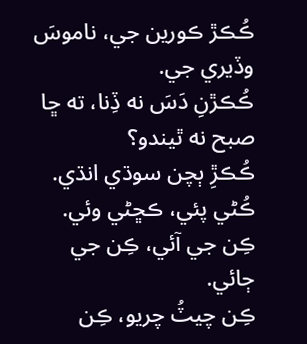ڪُڪڙ ڪورين جي، ناموسَ وڏيري جي.
ڪُڪڙنِ دَسَ نه ڏِنا، ته ڇا صبح نه ٿيندو؟
ڪُڪڙِ ٻچن سوڌي انڌي.
ڪُڻي پئي، ڪڇڻي وئي.
ڪِن جي آئي، ڪِن جي ڄائي.
ڪِن چيٽُ چريو، ڪِن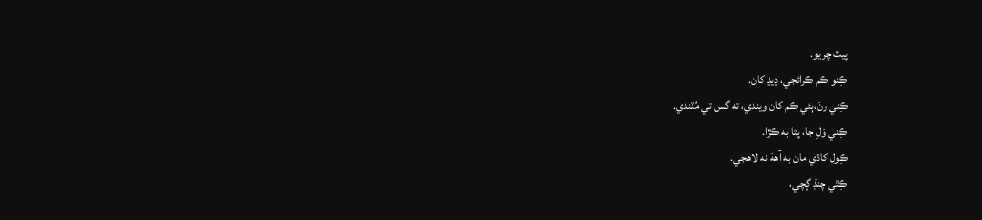پيٽ چريو.
ڪِنو ڪم ڪرائجي، ڍيڍ کان.
ڪِني رنَ،ٻئي ڪم کان ويندي، ته گس تي مُٽندي.
ڪِني وَلِ جا، پتا به ڪڙا.
ڪِول کاڌي مان به آههَ نه لاهجي.
ڪِٿي چنڊَ ڳچي،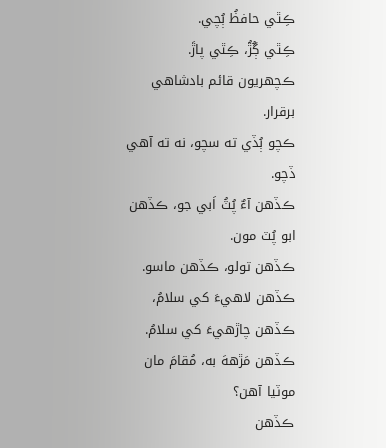ڪِٿي حافظُ ٻُچي.
ڪِٿي ڳُڙُ، ڪِٿي پاڙَ.
ڪچهريون قائم بادشاهي برقرار.
ڪچو ٻُڏي ته سچو، نه ته آهي ڏچو.
ڪڏهن آءٌ پُٽُ اَبي جو، ڪڏهن ابو پُٽ مون.
ڪڏهن تولو، ڪڏهن ماسو.
ڪڏهن لاهيءَ کي سلامُ، ڪڏهن چاڙهيءَ کي سلامُ.
ڪڏهن مَڙههَ به، مُقامَ مان موٽيا آهن؟
ڪڏهن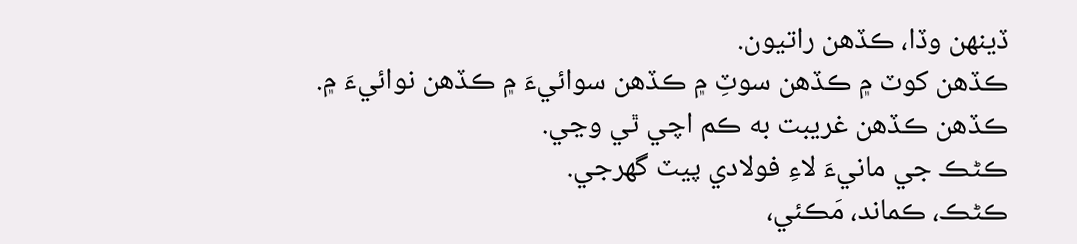ڏينهن وڏا، ڪڏهن راتيون.
ڪڏهن کوٽ ۾ ڪڏهن سوٽِ ۾ ڪڏهن سوائيءَ ۾ ڪڏهن نوائيءَ ۾.
ڪڏهن ڪڏهن غريبت به ڪم اچي ٿي وڃي.
ڪڻڪ جي مانيءَ لاءِ فولادي پيٽ گهرجي.
ڪڻڪ، ڪماند، مَڪئي،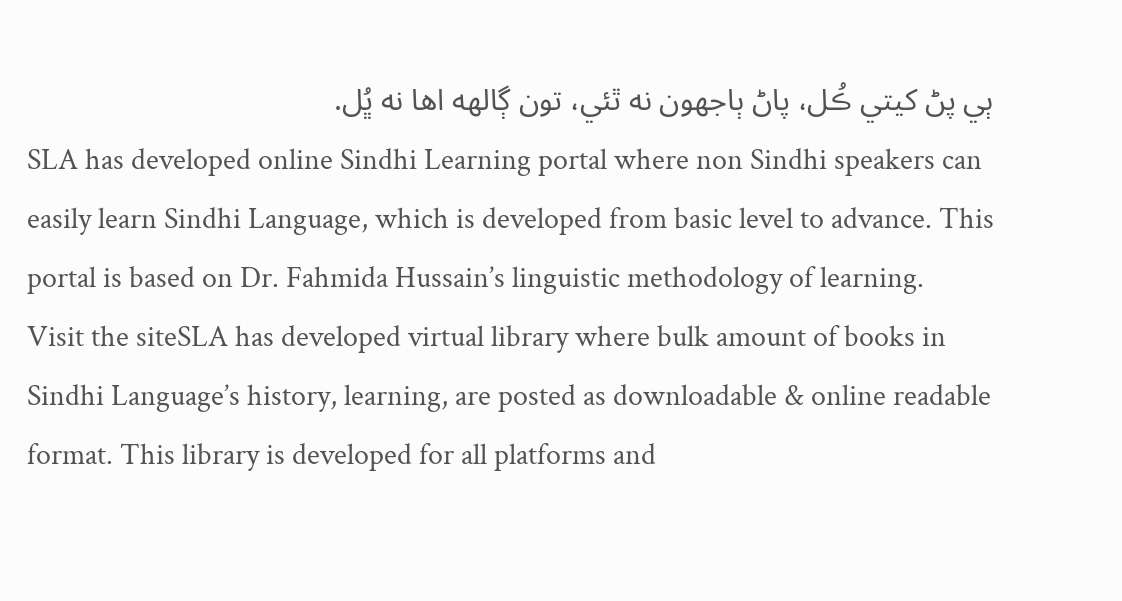ٻي پڻ کيتي ڪُل، پاڻ ٻاجهون نه ٿئي، تون ڳالهه اها نه ڀُل.
SLA has developed online Sindhi Learning portal where non Sindhi speakers can easily learn Sindhi Language, which is developed from basic level to advance. This portal is based on Dr. Fahmida Hussain’s linguistic methodology of learning.
Visit the siteSLA has developed virtual library where bulk amount of books in Sindhi Language’s history, learning, are posted as downloadable & online readable format. This library is developed for all platforms and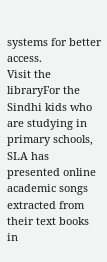systems for better access.
Visit the libraryFor the Sindhi kids who are studying in primary schools, SLA has presented online academic songs extracted from their text books in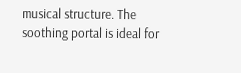musical structure. The soothing portal is ideal for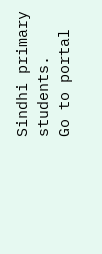Sindhi primary students.
Go to portal